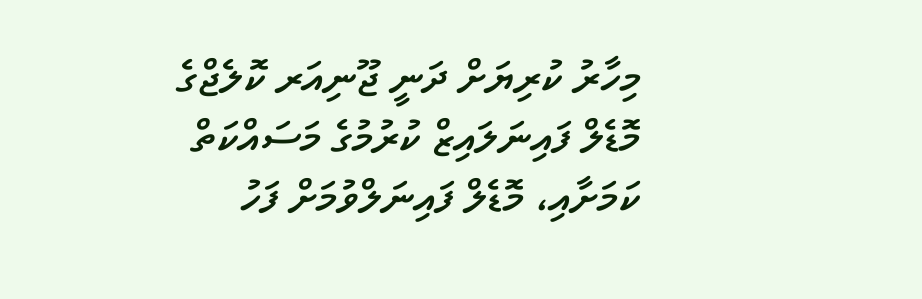މިހާރު ކުރިޔަށް ދަނީ ޖޫނިއަރ ކޮލެޖްގެ މޮޑެލް ފައިނަލައިޒް ކުރުމުގެ މަސައްކަތް ކަމަށާއި، މޮޑެލް ފައިނަލްވުމަށް ފަހު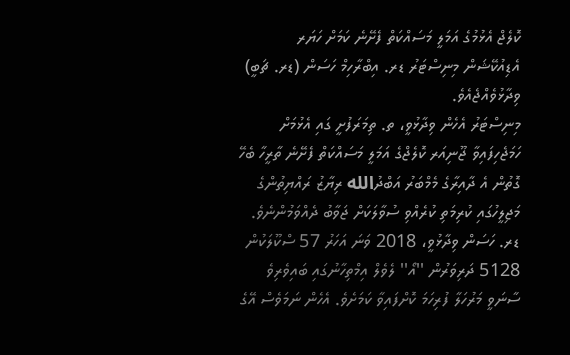ކޮލެޖް އެޅުމުގެ އަމަލީ މަސައްކަތް ފެށޭނެ ކަމަށް ހަޔަރ އެޑިއުކޭޝަން މިނިސްޓަރު ޑރ. އިބްރާހިމް ހަސަން (ޑރ. ޗަބީ) ވިދާޅުވެއްޖެއެވެ.
މިނިސްޓަރު އެހެން ވިދާޅުވީ، ތ. ތިމަރަފުށީ ގައި އެޅުމަށް ހަމަޖެހިފައިވާ ޖޫނިއަރ ކޮލެޖްގެ އަމަލީ މަސައްކަތް ފެށޭނެ ތާރީހާ ބެހޭ ގޮތުން އެ ދާއިރާގެ މެމްބަރު އަބްދުالله ރިޔާޒު ރައްޔިތުންގެ މަޖިލީހުގައި ކުރިމަތި ކުރެއްވި ސުވާލަކަށް ޖަވާބު ދެއްވަމުންނެވެ.
ޑރ. ހަސަން ވިދާޅުވީ، 2018 ވަނަ އަހަރު 57 ސްކޫލަކުން 5128 ދަރިވަރުން ''އޯ'' ލެވެލް އިމްތިހާނުގައި ބައިވެރިވެ ސާނަވީ މަރުހަލާ ފުރިހަމަ ކޮށްފައިވާ ކަމަށެވެ. އެހެން ނަމަވެސް އޭގެ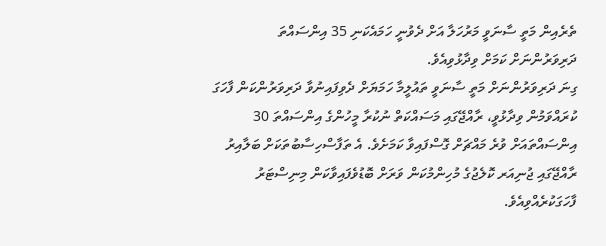ތެރެއިން މަތީ ސާނަވީ މަރުހަލާ އަށް ދެވުނީ ހަމައެކަނި 35 އިންސައްތަ ދަރިވަރުންނަށް ކަމަށް ވިދާޅުވިއެވެ.
ގިނަ ދަރިވަރުންނަށް މަތީ ސާނަވީ ތައުލީމާ ހަމަޔަށް ދެވިފައިނުވާ ދަރިވަރުންކަން ފާހަގަ ކުރައްވަމުން ވިދާޅުވީ، ރާއްޖޭގައި މަސައްކަތް ނުކުރާ މީހުންގެ އިންސައްތަ 30 އިންސައްތައަށް ވުރެ މައްޗަށް ގޮސްފައިވާ ކަމަށެވެ. އެ ތަފާސްހިސާބުތަކަށް ބަލާއިރު ރާއްޖޭގައި ޖުނިއަރ ކޮލެޖުގެ މުހިންމުކަން ވަރަށް ބޮޑުވެފައިވާކަން މިނިސްޓަރު ފާހަގަކުރެއްވިއެވެ.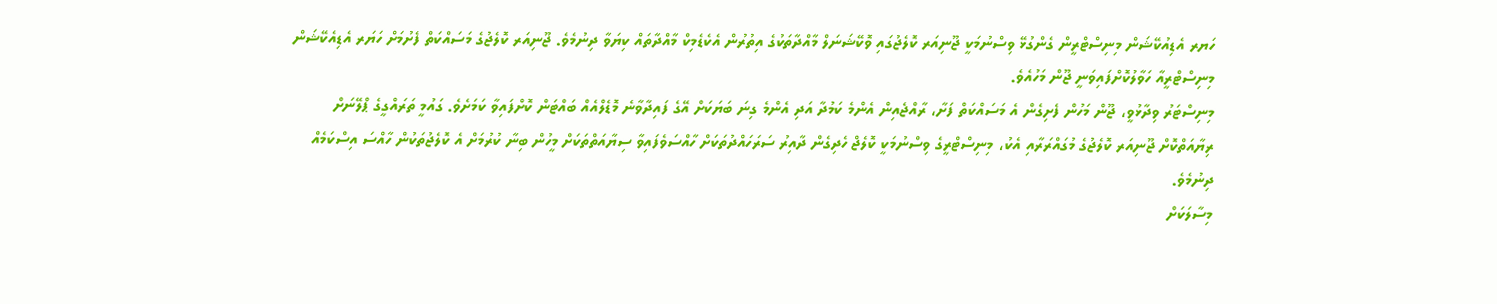ހަޔރ އެޑިއުކޭޝަން މިނިސްޓްރީން ގެންގުޅޭ ވިސްނުމަކީ ޖޫނިއަރ ކޮލެޖުގައި ވޮކޭޝަނަލް މާއްދާތަކުގެ އިތުރުން އެކެޑެމިކް މާއްދާތައް ކިޔަވާ ދިނުމެވެ. ޖޫނިއަރ ކޮލެޖުގެ މަސައްކަތް ފެށުމަށް ހަޔަރ އެޑިއެކޭޝަން މިނިސްޓްރީއާ ހަވާލުކޮށްފައިވަނީ ޖޫން މަހުއެވެ.
މިނިސްޓަރު ވިދާޅުވީ، ޖޫން މަހުން ފެށިގެން އެ މަސައްކަތް ފަށާ، ރާއްޖެއިން އެންމެ ކަމުދާ އަދި އެންމެ ގިނަ ބަޔަކަށް އޭގެ ފައިދާވާނެ މޮޑެލްއެއް ބައްޓަން ކޮށްފައިވާ ކަމަށެވެ. ގައުމީ ތަރައްގީގެ ޕްލޭނަށް ރިޔާއަތްކޮށް ޖޫނިއަރ ކޮލެޖުގެ މުގައްރަރާއި އެކު، މިނިސްޓްރީގެ ވިސްނުމަކީ ކޮލެޖް ހެދިގެން ދާއިރު ސަރަހައްދުތަކަށް ހާއްސަވެފައިވާ ސިޔާއަތްތަކަށް މީހުން ބިނާ ކުރުމަށް އެ ކޮލެޖުތަކުން ހާއްސަ އިސްކަމެއް ދިނުމެވެ.
މިސާލަކަށް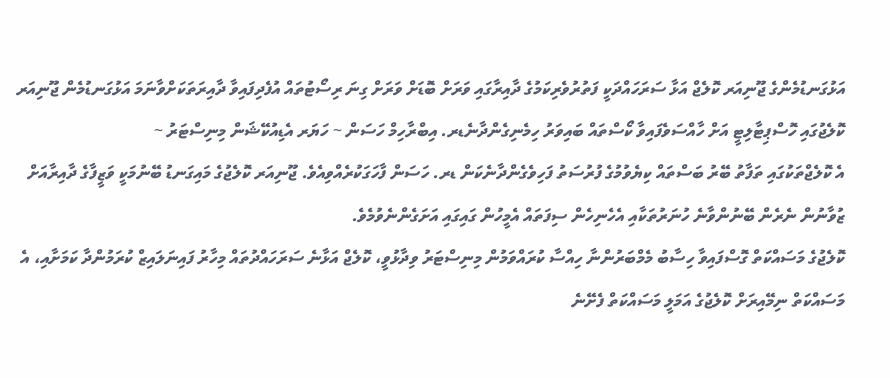އަޅުގަނޑުމެންގެ ޖޫނިއަރ ކޮލެޖް އަޅާ ސަރަހައްދަކީ ފަތުރުވެރިކަމުގެ ދާއިރާގައި ވަރަށް ބޮޑަށް ވަރަށް ގިނަ ރިސޯޓުތައް އުފެދިފައިވާ ދާއިރަތަކަށްވާނަމަ އަޅުގަނޑުމެން ޖޫނިއަރ ކޮލެޖުގައި ހޮސްޕިޓާލިޓީ އަށް ހާއްސަވެފައިވާ ކޯސްތައް ބައިވަރު ހިމެނިގެންދާނެޑރ. އިބްރާހިމް ހަސަން ~ ހަޔަރ އެޑިއުކޭޝަން މިނިސްޓަރު ~
އެ ކޮލެޖްތަކުގައި ތަފާތު ބޭރު ބަސްތައް ކިޔެވުމުގެ ފުރުސަތު ފަހިވެގެންދާނެކަން ޑރ. ހަސަން ފާހަގަކުރެއްވިއެވެ. ޖޫނިއަރ ކޮލެޖުގެ މައިގަނޑު ބޭނުމަކީ ވަޒީފާގެ ދާއިރާއަށް ޒުވާނުން ނެރެން ބޭނުންވާނެ ހުނަރުތަކާއި އެހެނިހެން ސިފަތައް އެމީހުން ގައިގައި އަށަގެންނެވުމެވެ.
ކޮލެޖުގެ މަސައްކަތް ގޮސްފައިވާ ހިސާބު މެމްބަރުންނާ ހިއްސާ ކުރައްވަމުން މިނިސްޓަރު ވިދާޅުވީ، ކޮލެޖް އަޅާނެ ސަރަހައްދުތައް މިހާރު ފައިނަލައިޒް ކުރަމުންދާ ކަމަށާއި، އެ މަސައްކަތް ނިމޭއިރަށް ކޮލެޖުގެ އަމަލީ މަސައްކަތް ފެށޭނެ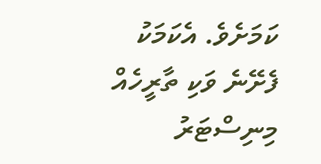ކަމަށެވެ. އެކަމަކު ފެށޭނެ ވަކި ތާރީހެއް މިނިސްޓަރު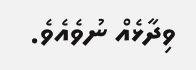ވިދާޅެއް ނުވެއެވެ.